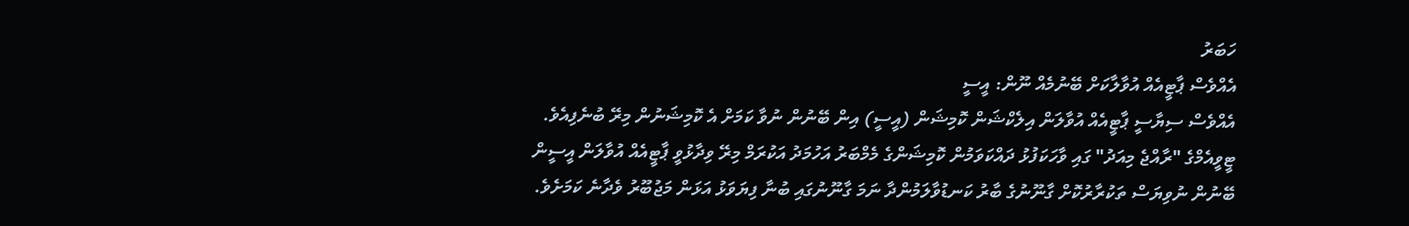ހަބަރު
އެއްވެސް ޕާޓީއެއް އުވާލާކަށް ބޭނުމެއް ނޫން: އީސީ
އެއްވެސް ސިޔާސީ ޕާޓީއެއް އުވާލަން އިލެކްޝަން ކޮމިޝަން (އީސީ) އިން ބޭނުން ނުވާ ކަމަށް އެ ކޮމިޝަނުން މިރޭ ބުނެފިއެވެ.
ޓީވީއެމްގެ "ރާއްޖެ މިއަދު" ގައި ވާހަކަފުޅު ދައްކަވަމުން ކޮމިޝަންގެ މެމްބަރު އަހުމަދު އަކުރަމް މިރޭ ވިދާޅުވީ ޕާޓީއެއް އުވާލަން އީސީން ބޭނުން ނުވިޔަސް ތަކުރާރުކޮށް ގާނޫނުގެ ބާރު ކަނޑުވާލަމުންދާ ނަމަ ގާނޫނުގައި ބުނާ ފިޔަވަޅު އަޅަން މަޖުބޫރު ވެދާނެ ކަމަށެވެ.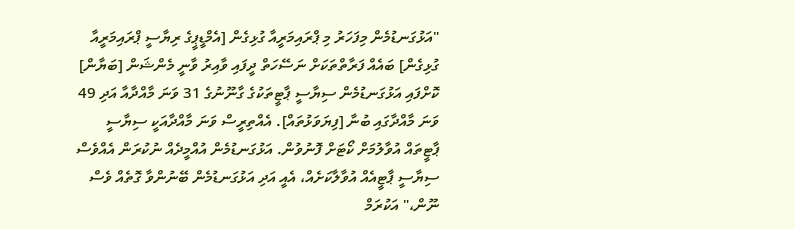"އަޅުގަނޑުމެން މިފަހަރު މި ޕްރައިމަރީއާ ގުޅިގެން [އެމްޑީޕީގެ ރިޔާސީ ޕްރައިމަރީއާ ގުޅިގެން] ބައެއް ފަރާތްތަކަށް ނަސޭހަތް ދީފައި ވާއިރު ވާނީ މެންޝަން [ބަޔާން] ކޮށްފައި އަޅުގަނޑުމެން ސިޔާސީ ޕާޓީތަކުގެ ގާނޫނުގެ 31 ވަނަ މާއްދާއާ އަދި 49 ވަނަ މާއްދާގައި ބުނާ [ފިޔަވަޅުތައް]. އެއްތިރީސް ވަނަ މާއްދާއަކީ ސިޔާސީ ޕާޓީތައް އުވާލުމަށް ކޯޓަށް ފޮނުވުން. އަޅުގަނޑުމެން އުއްމީދެއް ނުކުރަން އެއްވެސް ސިޔާސީ ޕާޓީއެއް އުވާލާކަށެއް، އެއީ އަދި އަޅުގަނޑުމެން ބޭނުންވާ ގޮތެއް ވެސް ނޫން،" އަކުރަމް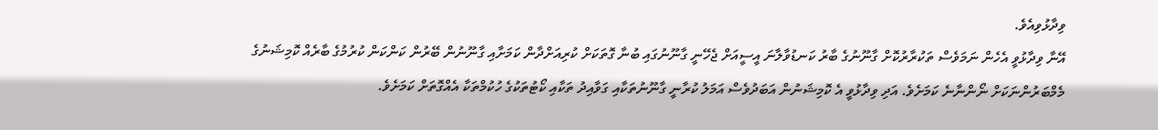ވިދާޅުވިއެވެ.
އޭނާ ވިދާޅުވީ އެހެން ނަމަވެސް ތަކުރާރުކޮށް ގާނޫނުގެ ބާރު ކަނޑުވާލާނަ އީސީއަށް ޖެހޭނީ ގާނޫނުގައި ބުނާ ގޮތަކަށް ކުރިއަށްދާން ކަމަށާއި ގާނޫނުން ބޭރުން ކަންކަން ކުރުމުގެ ބާރެއް ކޮމިޝަނުގެ މެމްބަރުންނަކަށް ނޯންނާނެ ކަމަށެވެ. އަދި ވިދާޅުވީ އެ ކޮމިޝަނުން އަބަދުވެސް އަމަލު ކުރާނީ ގާނޫނުތަކާއި ގަވާއިދު ތަކާއި ކޯޓުތަކުގެ ހުކުމްތަކާ އެއްގޮތަށް ކަމަށެވެ.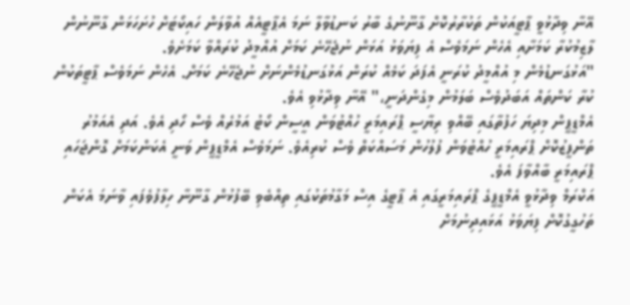އޭނާ ވިދާޅުވީ ޕާޓީއަކުން ތަކުރާރުކޮށް ގާނޫނުގެ ބާރު ކަނޑުވާލާ ނަމަ އެޕާޓީއެއް އުވާލަން ހައިކޯޓަށް ހުށަހަޅަން ގާނޫނުން ލާޒިމުކުރާ ކަމަށާއި އެހެން ނަމަވެސް އެ ފިޔަވަޅު އަޅަން ނުޖެހޭނެ ކަމަށް އުއްމީދު ކުރައްވާ ކަމަށެވެ.
"އަޅުގަނޑުމެން މި އުއްމީދު ކުރަނީ އެފަދަ ކަމެއް ކުރަން އަޅުގަނޑުމެންނަށް ނުޖެހޭނެ ކަމަށް. އެހެން ނަމަވެސް ޕާޓީތަކުން ކުރާ ކަންތައް އަބަދުވެސް ބަލަމުން މިގެންދަނީ،" އޭނާ ވިދާޅުވި އެވެ.
އެމްޑީޕީން މިދިޔަ ހަފުތާގައި ބޭއްވި ރިޔާސީ ޕްރައިމަރީ ހުއްޓުވަން އީސީން ކޯޓު އަމުރެއް ވެސް ހޯދި އެވެ. އަދި އެއަމުރު ތަންފީޒުކޮށް ޕްރައިމަރީ ހުއްޓުވަން ފުލުހުން މަސައްކަތް ވެސް ކުރިއެވެ. ނަމަވެސް އެމްޑީޕީން ވަނީ އެކަންކަމަށް ގޮންޖަހައި ޕްރައިމަރީ ބާއްވާފަ އެވެ.
އަކްރަމް ވިދާޅުވީ އެމްޑީޕީގެ ޕްރައިމަރީގައި އެ ޕާޓީގެ އިސް މަގާމުތަކުގައި ތިއްބެވި ބޭފުޅުން ގާނޫނާ ހިލާފުވެފައި ވާނަމަ އެކަން ތަހުގީގުކޮށް ފިޔަވަޅު އަޅައިދިނުމަށް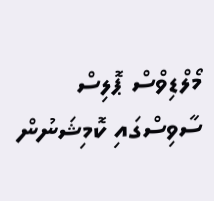މޯލްޑިވްސް ޕޮލިސް ސާވިސްގައި ކޮމިޝަނުން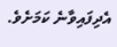އެދިފައިވާނެ ކަމަށެވެ.